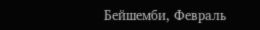Бейшемби, Февраль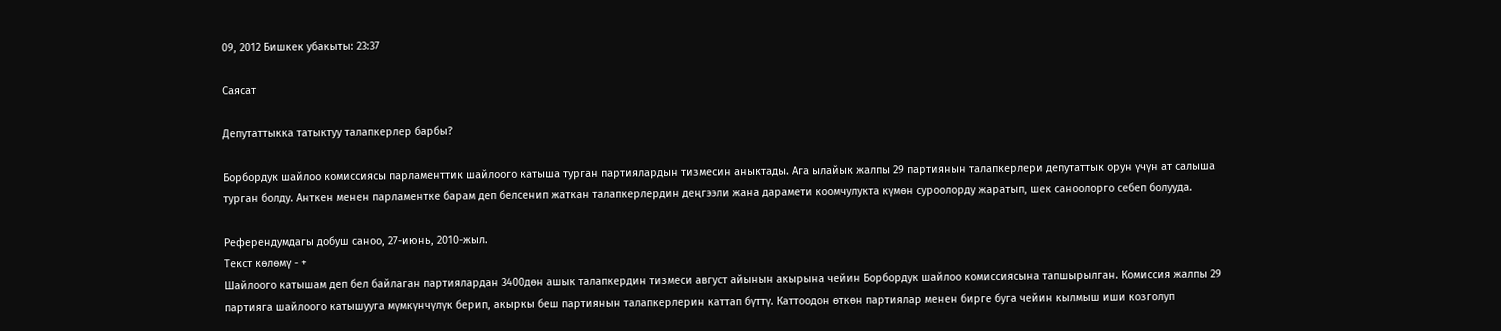09, 2012 Бишкек убакыты: 23:37

Саясат

Депутаттыкка татыктуу талапкерлер барбы?

Борбордук шайлоо комиссиясы парламенттик шайлоого катыша турган партиялардын тизмесин аныктады. Ага ылайык жалпы 29 партиянын талапкерлери депутаттык орун үчүн ат салыша турган болду. Анткен менен парламентке барам деп белсенип жаткан талапкерлердин деңгээли жана дарамети коомчулукта күмөн суроолорду жаратып, шек саноолорго себеп болууда.

Референдумдагы добуш саноо, 27-июнь, 2010-жыл.
Текст көлөмү - +
Шайлоого катышам деп бел байлаган партиялардан 3400дөн ашык талапкердин тизмеси август айынын акырына чейин Борбордук шайлоо комиссиясына тапшырылган. Комиссия жалпы 29 партияга шайлоого катышууга мүмкүнчүлүк берип, акыркы беш партиянын талапкерлерин каттап бүттү. Каттоодон өткөн партиялар менен бирге буга чейин кылмыш иши козголуп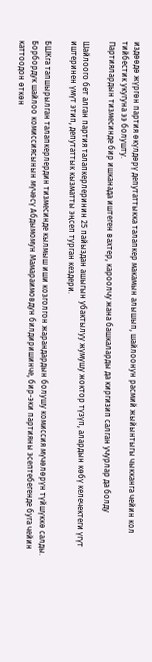издөөдө жүргөн партия өкүлдөрү депутаттыкка талапкер макамын алышып, шайлоонун расмий жыйынтыгы чыкканга чейин кол тийбестик укугуна ээ болушту.
Партиялардын тизмесинде бир ишканада иштеген вахтер, кароолчу жана башкаларды да киргизип салган учурлар да болду

Шайлоого бет алган партия талапкерлеринин 25 пайыздан ашыгын убактылуу жумушу жоктор түзүп, алардын көбү келечектеги үгүт иштеринен үмүт этип, депутаттык кызматты эңсеп турган кездери.

БШКга тапшырылган талапкерлердин тизмесинде кылмыш иши козголгон жарандардын болушу комиссия мүчөлөрүн түйшүккө салды. Борбордук шайлоо комиссиясынын мүчөсү Абдымомун Мамараимовдун билдиришинче, бир-эки партияны эсептебегенде буга чейин каттоодон өткөн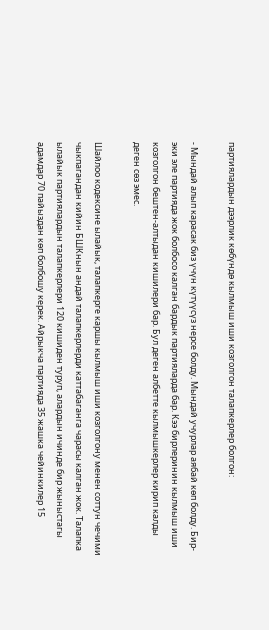партиялардын дээрлик көбүндө кылмыш иши козголгон талапкерлер болгон:

- Мындай алып карасак биз үчүн күтүүсүз нерсе болду. Мындай учурлар аябай көп болду. Бир-эки эле партияда жок болбосо калган бардык партияларда бар. Кээ бирлеринин кылмыш иши козголгон бештен-алтыдан кишилери бар. Бул деген албетте кылмышкерлер кирип калды деген сөз эмес.

Шайлоо кодексине ылайык, талапкерге каршы кылмыш иши козголгону менен соттун чечими чыкпагандан кийин БШКнын андай талапкерлерди каттабаганга чарасы калган жок. Талапка ылайык партиялардын талапкерлери 120 кишиден туруп, алардын ичинде бир жыныстагы адамдар 70 пайыздан көп болбошу керек. Айрыкча партияда 35 жашка чейинкилер 15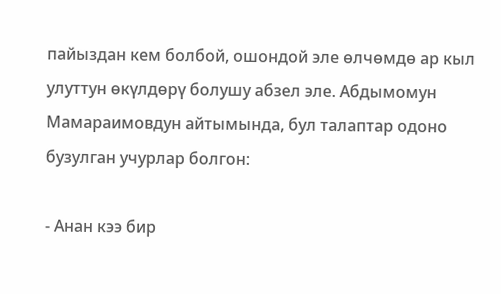пайыздан кем болбой, ошондой эле өлчөмдө ар кыл улуттун өкүлдөрү болушу абзел эле. Абдымомун Мамараимовдун айтымында, бул талаптар одоно бузулган учурлар болгон:

- Анан кээ бир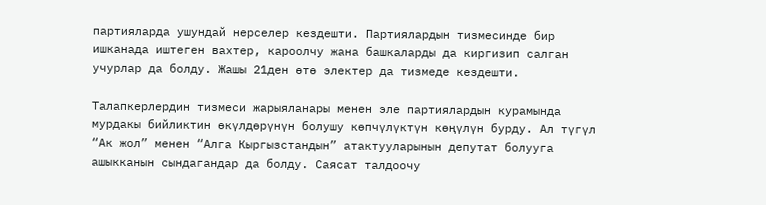партияларда ушундай нерселер кездешти. Партиялардын тизмесинде бир ишканада иштеген вахтер, кароолчу жана башкаларды да киргизип салган учурлар да болду. Жашы 21ден өтө электер да тизмеде кездешти.

Талапкерлердин тизмеси жарыяланары менен эле партиялардын курамында мурдакы бийликтин өкүлдөрүнүн болушу көпчүлүктүн көңүлүн бурду. Ал түгүл “Ак жол” менен “Алга Кыргызстандын” атактууларынын депутат болууга ашыкканын сындагандар да болду. Саясат талдоочу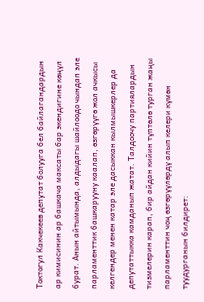Токтогул Какчекеев депутат болууга бел байлагандардын ар кимисинин ар башкача максаты бар экендигине көңүл бурат. Анын айтымында, алдыдагы шайлоодо чындап эле парламенттик башкарууну каалап, өзгөрүүгө жол ачкысы келгендер менен катар эле дасыккан кылмышкерлер да депутаттыкка камданып жатат. Талдоочу партиялардын тизмелерин карап, бир айдан кийин түптөлө турган жаңы парламенттин чоң өзгөрүүлөрдү алып келери күмөн туудурганын билдирет: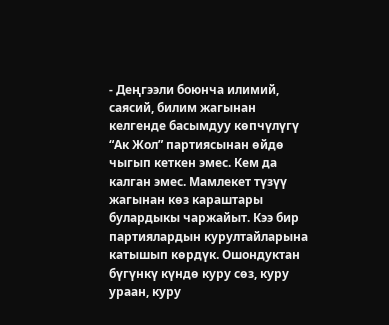- Деңгээли боюнча илимий, саясий, билим жагынан келгенде басымдуу көпчүлүгү “Ак Жол” партиясынан өйдө чыгып кеткен эмес. Кем да калган эмес. Мамлекет түзүү жагынан көз караштары булардыкы чаржайыт. Кээ бир партиялардын курултайларына катышып көрдүк. Ошондуктан бүгүнкү күндө куру сөз, куру ураан, куру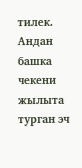тилек. Андан башка чекени жылыта турган эч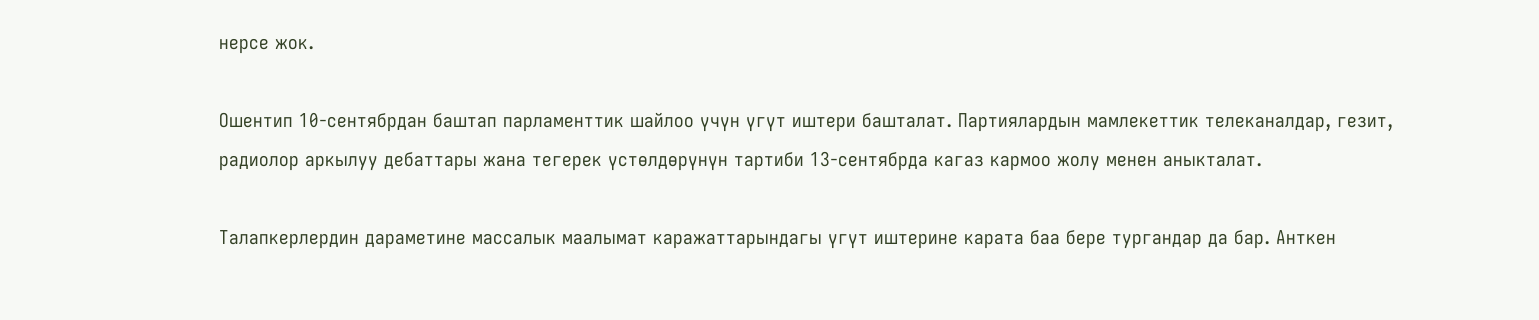нерсе жок.

Ошентип 10-сентябрдан баштап парламенттик шайлоо үчүн үгүт иштери башталат. Партиялардын мамлекеттик телеканалдар, гезит, радиолор аркылуу дебаттары жана тегерек үстөлдөрүнүн тартиби 13-сентябрда кагаз кармоо жолу менен аныкталат.

Талапкерлердин дараметине массалык маалымат каражаттарындагы үгүт иштерине карата баа бере тургандар да бар. Анткен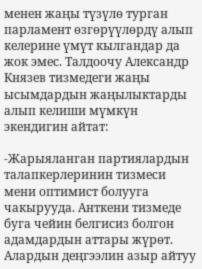менен жаңы түзүлө турган парламент өзгөрүүлөрдү алып келерине үмүт кылгандар да жок эмес. Талдоочу Александр Князев тизмедеги жаңы ысымдардын жаңылыктарды алып келиши мүмкүн экендигин айтат:

-Жарыяланган партиялардын талапкерлеринин тизмеси мени оптимист болууга чакырууда. Анткени тизмеде буга чейин белгисиз болгон адамдардын аттары жүрөт. Алардын деңгээлин азыр айтуу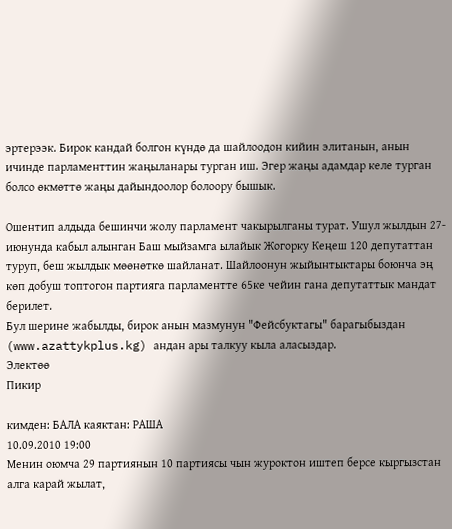эртерээк. Бирок кандай болгон күндө да шайлоодон кийин элитанын, анын ичинде парламенттин жаңыланары турган иш. Эгер жаңы адамдар келе турган болсо өкмөттө жаңы дайындоолор болоору бышык.

Ошентип алдыда бешинчи жолу парламент чакырылганы турат. Ушул жылдын 27-июнунда кабыл алынган Баш мыйзамга ылайык Жогорку Кеңеш 120 депутаттан туруп, беш жылдык мөөнөткө шайланат. Шайлоонун жыйынтыктары боюнча эң көп добуш топтогон партияга парламентте 65ке чейин гана депутаттык мандат берилет.
Бул шерине жабылды, бирок анын мазмунун "Фейсбуктагы" барагыбыздан (www.azattykplus.kg) андан ары талкуу кыла аласыздар.
Электөө
Пикир

кимден: БАЛА каяктан: РАША
10.09.2010 19:00
Менин оюмча 29 партиянын 10 партиясы чын журоктон иштеп берсе кыргызстан алга карай жылат,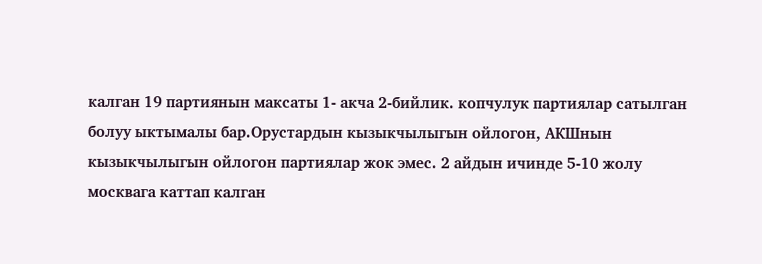калган 19 партиянын максаты 1- акча 2-бийлик. копчулук партиялар сатылган болуу ыктымалы бар.Орустардын кызыкчылыгын ойлогон, АКШнын кызыкчылыгын ойлогон партиялар жок эмес. 2 айдын ичинде 5-10 жолу москвага каттап калган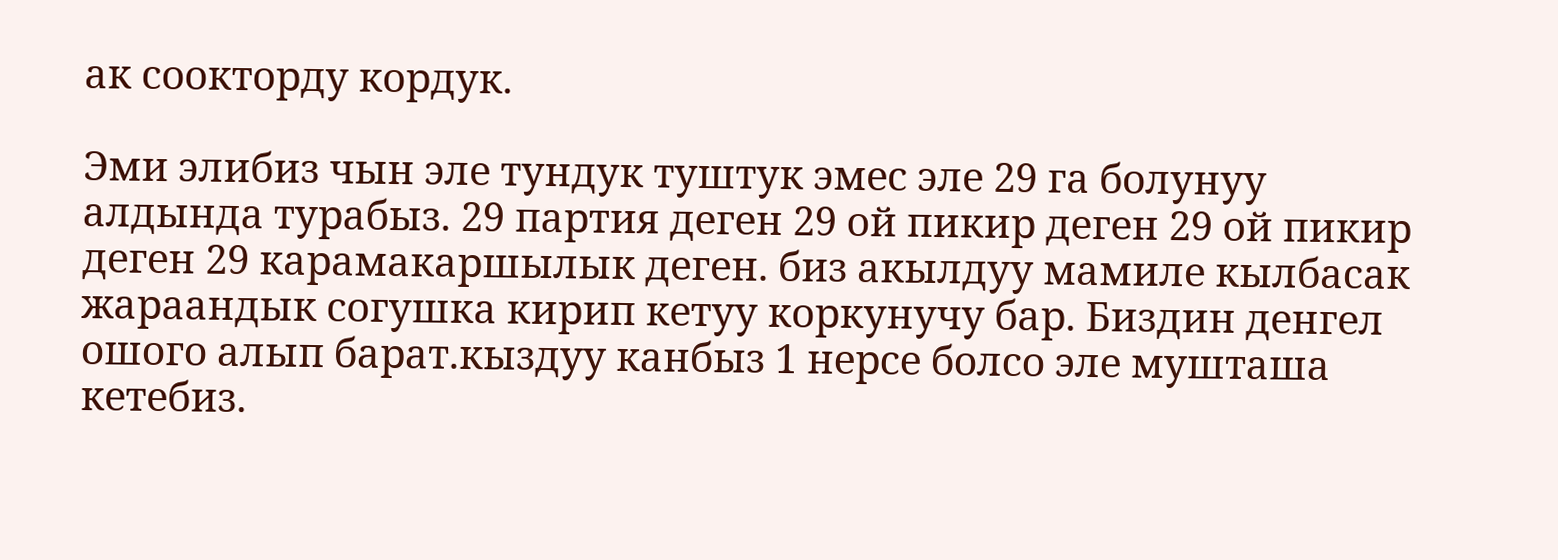ак соокторду кордук.

Эми элибиз чын эле тундук туштук эмес эле 29 га болунуу алдында турабыз. 29 партия деген 29 ой пикир деген 29 ой пикир деген 29 карамакаршылык деген. биз акылдуу мамиле кылбасак жараандык согушка кирип кетуу коркунучу бар. Биздин денгел ошого алып барат.кыздуу канбыз 1 нерсе болсо эле мушташа кетебиз.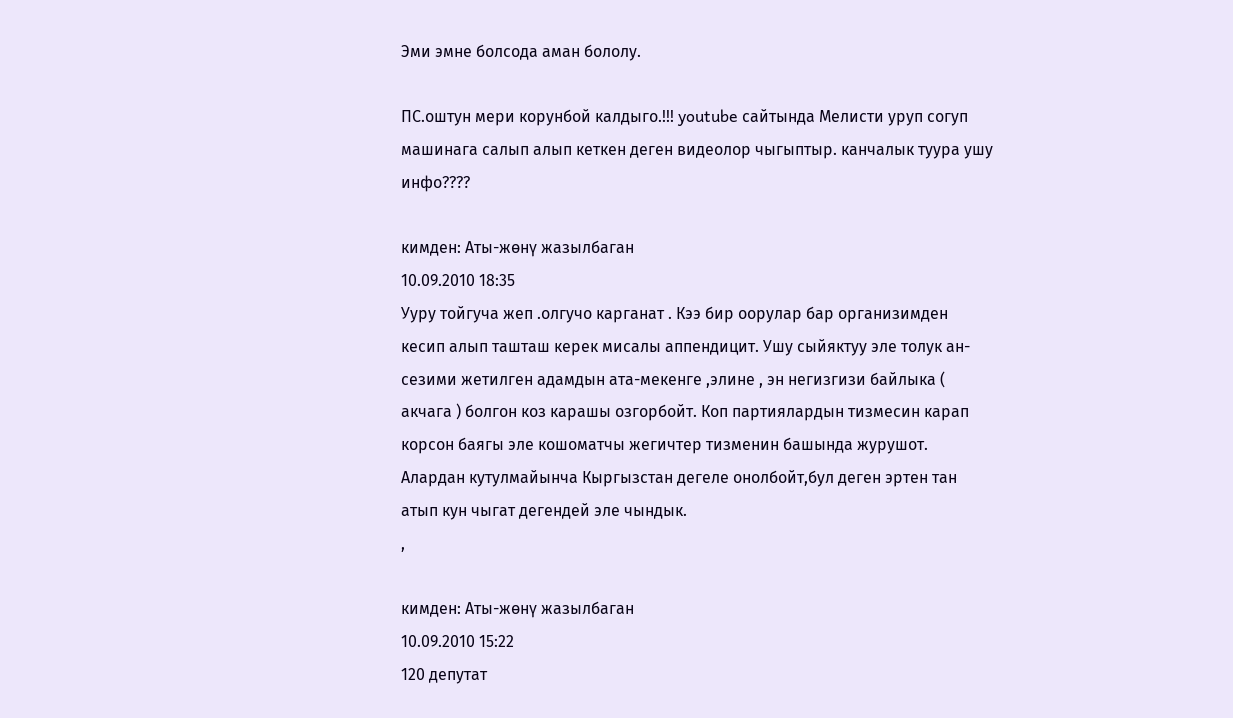Эми эмне болсода аман бололу.

ПС.оштун мери корунбой калдыго.!!! youtube сайтында Мелисти уруп согуп машинага салып алып кеткен деген видеолор чыгыптыр. канчалык туура ушу инфо????

кимден: Аты-жөнү жазылбаган
10.09.2010 18:35
Ууру тойгуча жеп .олгучо карганат . Кээ бир оорулар бар организимден кесип алып ташташ керек мисалы аппендицит. Ушу сыйяктуу эле толук ан-сезими жетилген адамдын ата-мекенге ,элине , эн негизгизи байлыка ( акчага ) болгон коз карашы озгорбойт. Коп партиялардын тизмесин карап корсон баягы эле кошоматчы жегичтер тизменин башында журушот. Алардан кутулмайынча Кыргызстан дегеле онолбойт,бул деген эртен тан атып кун чыгат дегендей эле чындык.
,

кимден: Аты-жөнү жазылбаган
10.09.2010 15:22
120 депутат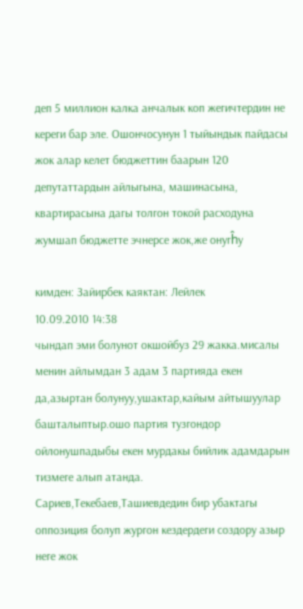деп 5 миллион калка анчалык коп жегичтердин не кереги бар эле. Ошончосунун 1 тыйындык пайдасы жок алар келет бюджеттин баарын 120 депутаттардын айлыгына, машинасына, квартирасына дагы толгон токой расходуна жумшап бюджетте эчнерсе жок,же онугĥу

кимден: Зайирбек каяктан: Лейлек
10.09.2010 14:38
чындап эми болунот окшойбуз 29 жакка.мисалы менин айлымдан 3 адам 3 партияда екен да,азыртан болунуу,ушактар,кайым айтышуулар башталыптыр.ошо партия тузгондор ойлонушпадыбы екен мурдакы бийлик адамдарын тизмеге алып атанда. Сариев,Текебаев,Ташиевдедин бир убактагы оппозиция болуп жургон кездердеги создору азыр неге жок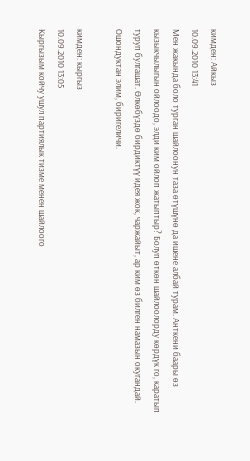кимден: Айкыз
10.09.2010 13:41
Мен жакында боло турган шайлоонун таза өтүшүнө да ишене албай турам. Анткени баары өз кызыкчылыгын ойлоодо, элди ким ойлоп жатыптыр? Болуп өткөн шайлоолорду көрдүк го, каратып туруп булгашат. Өлкөбүздө бирдиктүү идея жок, чаржайыт, ар ким өз билген намазын окугандай. Ошондуктан элим, биригеличи.

кимден: кыргыз
10.09.2010 13:05
Кыргызым койчу ушул партиялык тизме менен шайлоого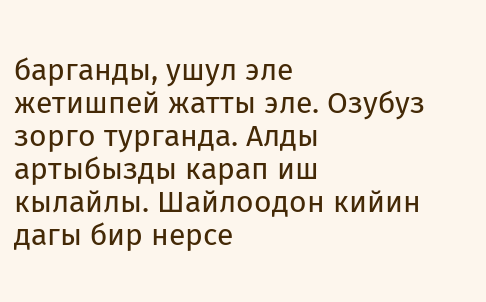барганды, ушул эле жетишпей жатты эле. Озубуз зорго турганда. Алды артыбызды карап иш кылайлы. Шайлоодон кийин дагы бир нерсе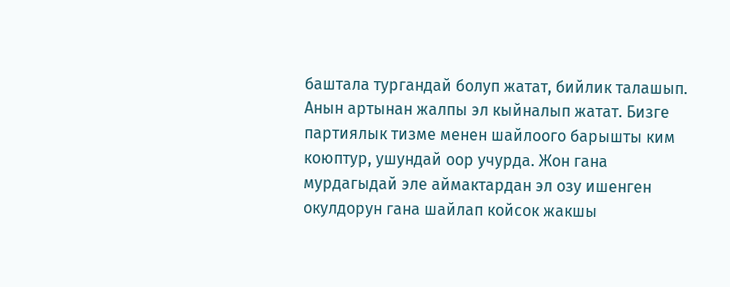баштала тургандай болуп жатат, бийлик талашып. Анын артынан жалпы эл кыйналып жатат. Бизге партиялык тизме менен шайлоого барышты ким коюптур, ушундай оор учурда. Жон гана мурдагыдай эле аймактардан эл озу ишенген окулдорун гана шайлап койсок жакшы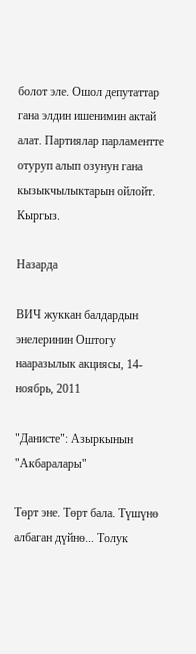болот эле. Ошол депутаттар гана элдин ишенимин актай алат. Партиялар парламентте отуруп алып озунун гана кызыкчылыктарын ойлойт. Кыргыз.

Назарда

ВИЧ жуккан балдардын энелеринин Оштогу нааразылык акциясы, 14-ноябрь, 2011

"Данисте": Азыркынын "Акбаралары"

Төрт эне. Төрт бала. Түшүнө албаган дүйнө... Толук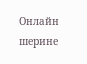Онлайн шерине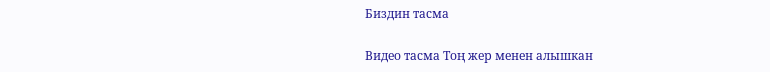Биздин тасма

Видео тасма Тоң жер менен алышкан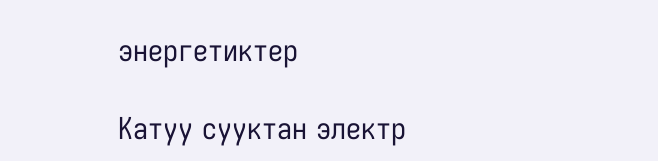энергетиктер

Катуу сууктан электр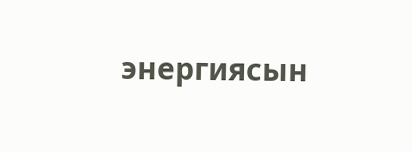энергиясын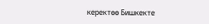керектөө Бишкекте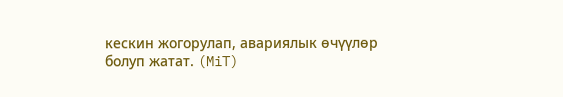кескин жогорулап, авариялык өчүүлөр болуп жатат. (MiT)